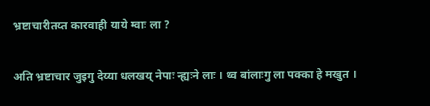भ्रष्टाचारीतय्त कारवाही याये म्वाः ला ?

अति भ्रष्टाचार जुइगु देय्या धलखय् नेपाः न्ह्यःने लाः । थ्व बांलाःगु ला पक्का हे मखुत ।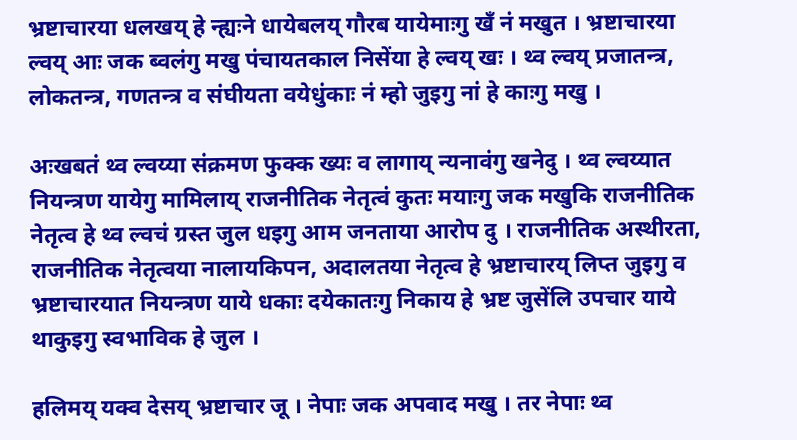भ्रष्टाचारया धलखय् हे न्ह्यःने धायेबलय् गौरब यायेमाःगु खँ नं मखुत । भ्रष्टाचारया ल्वय् आः जक ब्वलंगु मखु पंचायतकाल निसेंया हे ल्वय् खः । थ्व ल्वय् प्रजातन्त्र, लोकतन्त्र, गणतन्त्र व संघीयता वयेधुंकाः नं म्हो जुइगु नां हे काःगु मखु ।

अःखबतं थ्व ल्वय्या संक्रमण फुक्क ख्यः व लागाय् न्यनावंगु खनेदु । थ्व ल्वय्यात नियन्त्रण यायेगु मामिलाय् राजनीतिक नेतृत्वं कुतः मयाःगु जक मखुकि राजनीतिक नेतृत्व हे थ्व ल्वचं ग्रस्त जुल धइगु आम जनताया आरोप दु । राजनीतिक अस्थीरता, राजनीतिक नेतृत्वया नालायकिपन, अदालतया नेतृत्व हे भ्रष्टाचारय् लिप्त जुइगु व भ्रष्टाचारयात नियन्त्रण याये धकाः दयेकातःगु निकाय हे भ्रष्ट जुसेंलि उपचार याये थाकुइगु स्वभाविक हे जुल ।

हलिमय् यक्व देसय् भ्रष्टाचार जू । नेपाः जक अपवाद मखु । तर नेपाः थ्व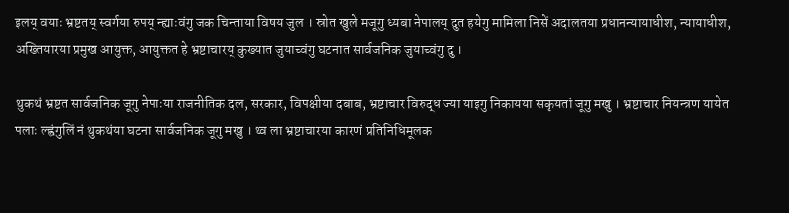इलय् वयाः भ्रष्टतय् स्वर्गया रुपय् न्ह्याःवंगु जक चिन्ताया विषय जुल । स्रोत खुले मजूगु ध्यबा नेपालय् दुत हयेगु मामिला निसें अदालतया प्रधानन्यायाधीश, न्यायाधीश, अख्तियारया प्रमुख आयुक्त, आयुक्तत हे भ्रष्टाचारय् कुख्यात जुयाच्वंगु घटनात सार्वजनिक जुयाच्वंगु दु ।

थुकथं भ्रष्टत सार्वजनिक जूगु नेपाःया राजनीतिक दल, सरकार, विपक्षीया दबाब, भ्रष्टाचार विरुद्ध ज्या याइगु निकायया सकृयतां जूगु मखु । भ्रष्टाचार नियन्त्रण यायेत पलाः ल्ह्वंगुलिं नं थुकथंया घटना सार्वजनिक जूगु मखु । थ्व ला भ्रष्टाचारया कारणं प्रतिनिधिमूलक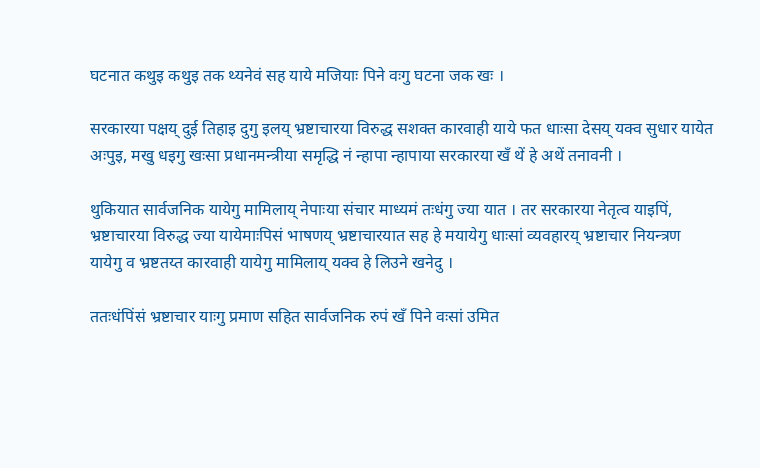घटनात कथुइ कथुइ तक थ्यनेवं सह याये मजियाः पिने वःगु घटना जक खः ।

सरकारया पक्षय् दुई तिहाइ दुगु इलय् भ्रष्टाचारया विरुद्ध सशक्त कारवाही याये फत धाःसा देसय् यक्व सुधार यायेत अःपुइ, मखु धइगु खःसा प्रधानमन्त्रीया समृद्धि नं न्हापा न्हापाया सरकारया खँ थें हे अथें तनावनी ।

थुकियात सार्वजनिक यायेगु मामिलाय् नेपाःया संचार माध्यमं तःधंगु ज्या यात । तर सरकारया नेतृत्व याइपिं, भ्रष्टाचारया विरुद्ध ज्या यायेमाःपिसं भाषणय् भ्रष्टाचारयात सह हे मयायेगु धाःसां व्यवहारय् भ्रष्टाचार नियन्त्रण यायेगु व भ्रष्टतय्त कारवाही यायेगु मामिलाय् यक्व हे लिउने खनेदु ।

ततःधंपिंसं भ्रष्टाचार याःगु प्रमाण सहित सार्वजनिक रुपं खँ पिने वःसां उमित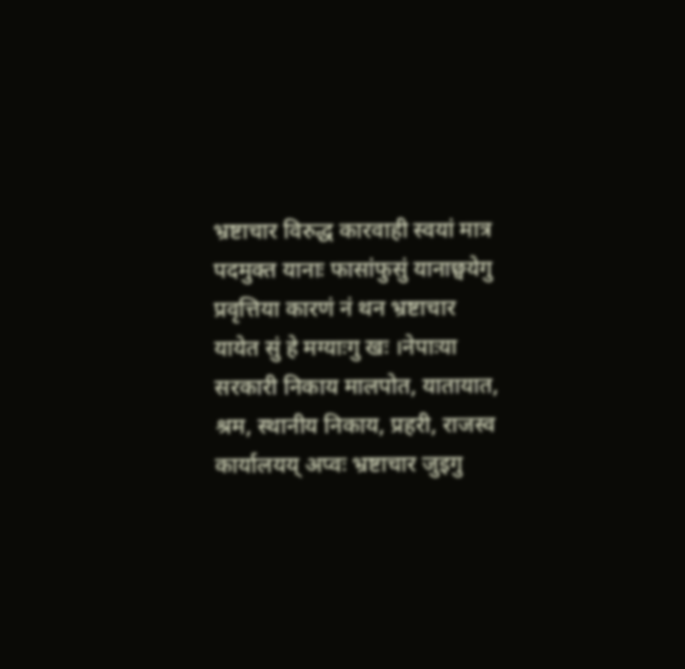भ्रष्टाचार विरुद्ध कारवाही स्वयां मात्र पदमुक्त यानाः फासांफुसुं यानाछ्वयेगु प्रवृत्तिया कारणं नं थन भ्रष्टाचार यायेत सुं हे मग्याःगु खः ।नेपाःया सरकारी निकाय मालपोत, यातायात, श्रम, स्थानीय निकाय, प्रहरी, राजस्व कार्यालयय् अप्वः भ्रष्टाचार जुइगु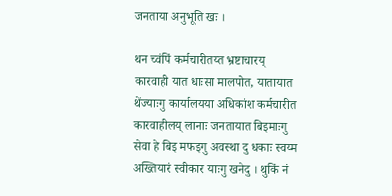जनताया अनुभूति खः ।

थन च्वंपिं कर्मचारीतय्त भ्रष्टाचारय् कारवाही यात धाःसा मालपोत, यातायात थेंज्याःगु कार्यालयया अधिकांश कर्मचारीत कारवाहीलय् लानाः जनतायात बिइमाःगु सेवा हे बिइ मफइगु अवस्था दु धकाः स्वय्म अख्तियारं स्वीकार याःगु खनेदु । थुकिं नं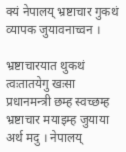क्यं नेपालय् भ्रष्टाचार गुकथं व्यापक जुयावनाच्वन ।

भ्रष्टाचारयात थुकथं त्वःतातयेगु खःसा प्रधानमन्त्री छम्ह स्वच्छम्ह भ्रष्टाचार मयाइम्ह जुयाया अर्थ मदु । नेपालय्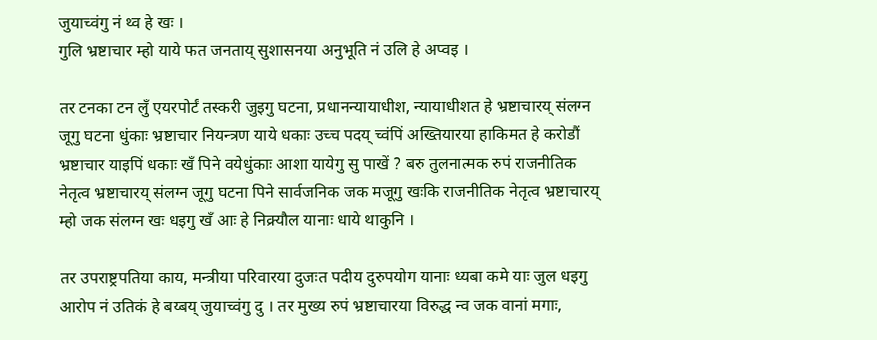जुयाच्वंगु नं थ्व हे खः ।
गुलि भ्रष्टाचार म्हो याये फत जनताय् सुशासनया अनुभूति नं उलि हे अप्वइ ।

तर टनका टन लुँ एयरपोर्टं तस्करी जुइगु घटना, प्रधानन्यायाधीश, न्यायाधीशत हे भ्रष्टाचारय् संलग्न जूगु घटना धुंकाः भ्रष्टाचार नियन्त्रण याये धकाः उच्च पदय् च्वंपिं अख्तियारया हाकिमत हे करोडौं भ्रष्टाचार याइपिं धकाः खँ पिने वयेधुंकाः आशा यायेगु सु पाखें ? बरु तुलनात्मक रुपं राजनीतिक नेतृत्व भ्रष्टाचारय् संलग्न जूगु घटना पिने सार्वजनिक जक मजूगु खःकि राजनीतिक नेतृत्व भ्रष्टाचारय् म्हो जक संलग्न खः धइगु खँ आः हे निक्र्यौल यानाः धाये थाकुनि ।

तर उपराष्ट्रपतिया काय, मन्त्रीया परिवारया दुजःत पदीय दुरुपयोग यानाः ध्यबा कमे याः जुल धइगु आरोप नं उतिकं हे बय्बय् जुयाच्वंगु दु । तर मुख्य रुपं भ्रष्टाचारया विरुद्ध न्व जक वानां मगाः,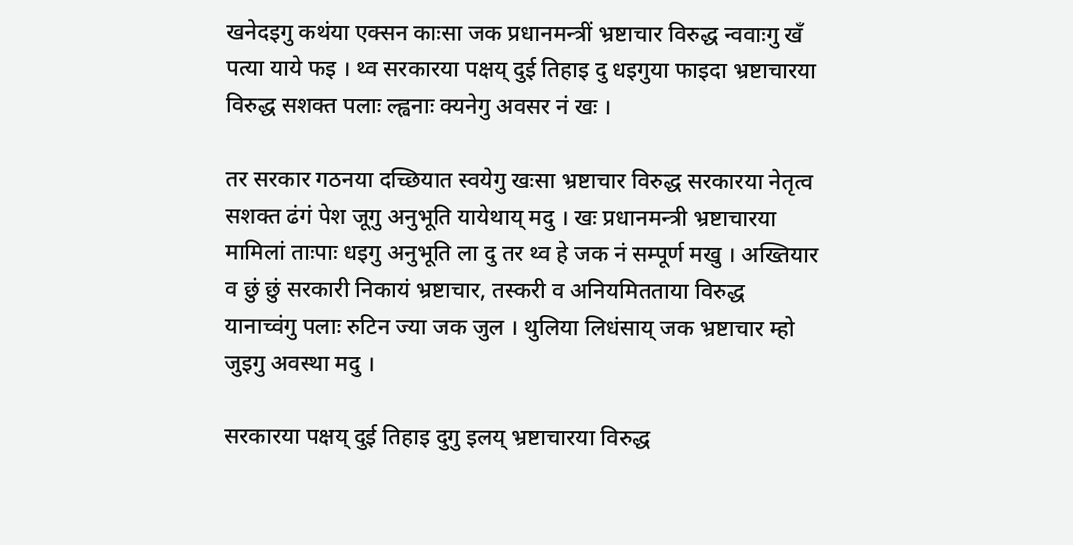खनेदइगु कथंया एक्सन काःसा जक प्रधानमन्त्रीं भ्रष्टाचार विरुद्ध न्ववाःगु खँ पत्या याये फइ । थ्व सरकारया पक्षय् दुई तिहाइ दु धइगुया फाइदा भ्रष्टाचारया विरुद्ध सशक्त पलाः ल्ह्वनाः क्यनेगु अवसर नं खः ।

तर सरकार गठनया दच्छियात स्वयेगु खःसा भ्रष्टाचार विरुद्ध सरकारया नेतृत्व सशक्त ढंगं पेश जूगु अनुभूति यायेथाय् मदु । खः प्रधानमन्त्री भ्रष्टाचारया मामिलां ताःपाः धइगु अनुभूति ला दु तर थ्व हे जक नं सम्पूर्ण मखु । अख्तियार व छुं छुं सरकारी निकायं भ्रष्टाचार, तस्करी व अनियमितताया विरुद्ध यानाच्वंगु पलाः रुटिन ज्या जक जुल । थुलिया लिधंसाय् जक भ्रष्टाचार म्हो जुइगु अवस्था मदु ।

सरकारया पक्षय् दुई तिहाइ दुगु इलय् भ्रष्टाचारया विरुद्ध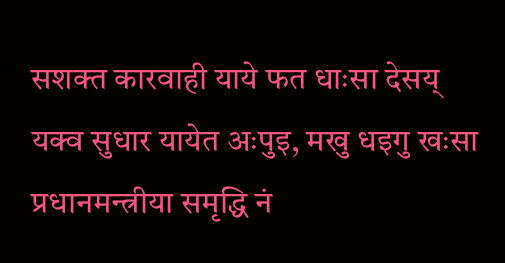सशक्त कारवाही याये फत धाःसा देसय् यक्व सुधार यायेत अःपुइ, मखु धइगु खःसा प्रधानमन्त्रीया समृद्धि नं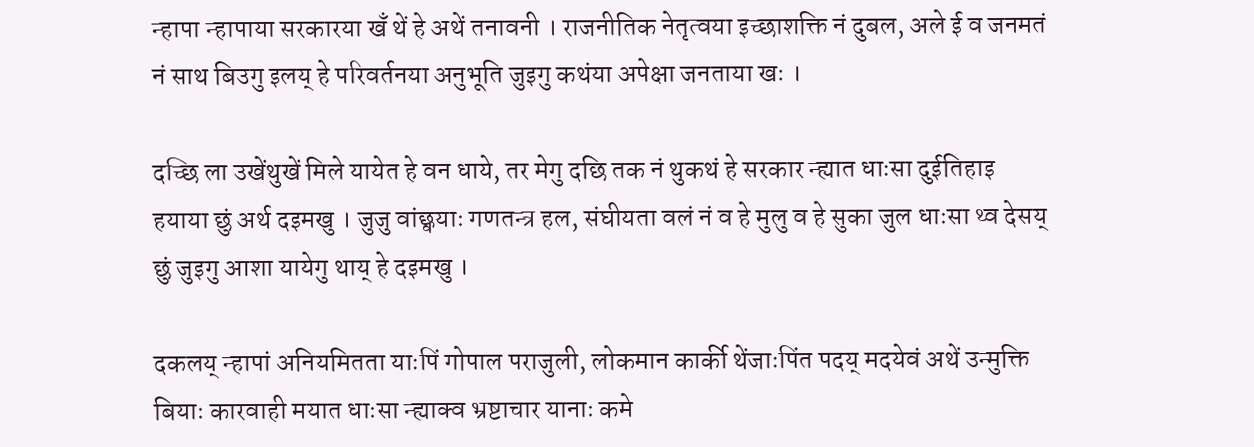न्हापा न्हापाया सरकारया खँ थें हे अथें तनावनी । राजनीतिक नेतृत्वया इच्छाशक्ति नं दुबल, अले ई व जनमतं नं साथ बिउगु इलय् हे परिवर्तनया अनुभूति जुइगु कथंया अपेक्षा जनताया खः ।

दच्छि ला उखेंथुखें मिले यायेत हे वन धाये, तर मेगु दछि तक नं थुकथं हे सरकार न्ह्यात धाःसा दुईतिहाइ हयाया छुं अर्थ दइमखु । जुजु वांछ्वयाः गणतन्त्र हल, संघीयता वलं नं व हे मुलु व हे सुका जुल धाःसा थ्व देसय् छुं जुइगु आशा यायेगु थाय् हे दइमखु ।

दकलय् न्हापां अनियमितता याःपिं गोपाल पराजुली, लोकमान कार्की थेंजाःपिंत पदय् मदयेवं अथें उन्मुक्ति बियाः कारवाही मयात धाःसा न्ह्याक्व भ्रष्टाचार यानाः कमे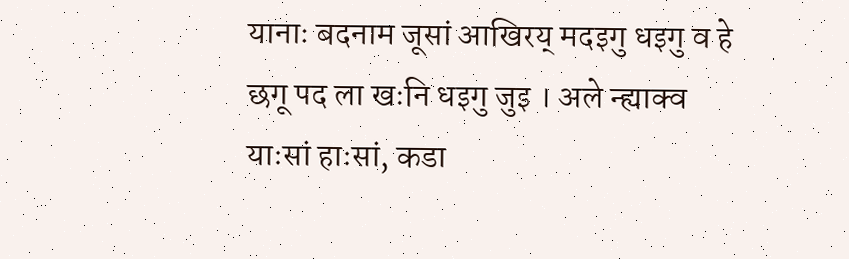यानाः बदनाम जूसां आखिरय् मदइगु धइगु व हे छगू पद ला खःनि धइगु जुइ । अले न्ह्याक्व याःसां हाःसां, कडा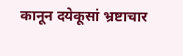कानून दयेकूसां भ्रष्टाचार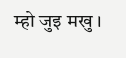म्हो जुइ मखु ।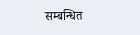सम्बन्धित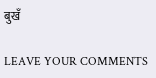बुखँ

LEAVE YOUR COMMENTS